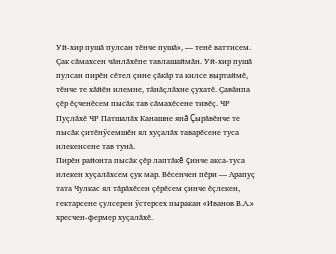Уй-хир пушă пулсан тĕнче пушă», — тенĕ ваттисем. Çак сăмахсен чăнлăхĕпе тавлашаймăн. Уй-хир пушă пулсан пирĕн сĕтел çине çăкăр та килсе выртаймĕ, тĕнче те хăйĕн илемне, тăнăçлăхне çухатĕ. Çавăнпа çĕр ĕçченĕсем пысăк тав сăмахĕсене тивĕç. ЧР Пуçлăхĕ ЧР Патшалăх Канашне янă Çырăвĕнче те пысăк çитĕнÿсемшĕн ял хуçалăх таварĕсене туса илекенсене тав тунă.
Пирĕн районта пысăк çĕр лаптăкĕ çинче акса-туса илекен хуçалăхсем çук мар. Вĕсенчен пĕри — Арапуç тата Чулкас ял тăрăхĕсен çĕрĕсем çинче ĕçлекен, гектарсене çулсерен ÿстерсех пыракан «Иванов В.А.» хресчен-фермер хуçалăхĕ.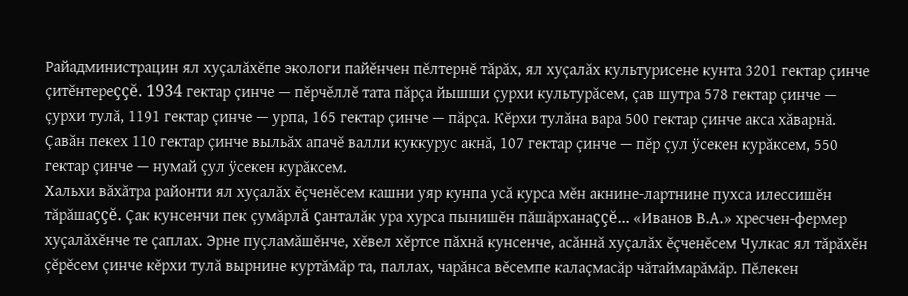Райадминистрацин ял хуçалăхĕпе экологи пайĕнчен пĕлтернĕ тăрăх, ял хуçалăх культурисене кунта 3201 гектар çинче çитĕнтереççĕ. 1934 гектар çинче — пĕрчĕллĕ тата пăрçа йышши çурхи культурăсем, çав шутра 578 гектар çинче — çурхи тулă, 1191 гектар çинче — урпа, 165 гектар çинче — пăрçа. Кĕрхи тулăна вара 500 гектар çинче акса хăварнă. Çавăн пекех 110 гектар çинче выльăх апачĕ валли куккурус акнă, 107 гектар çинче — пĕр çул ÿсекен курăксем, 550 гектар çинче — нумай çул ÿсекен курăксем.
Хальхи вăхăтра районти ял хуçалăх ĕçченĕсем кашни уяр кунпа усă курса мĕн акнине-лартнине пухса илессишĕн тăрăшаççĕ. Çак кунсенчи пек çумăрлă çанталăк ура хурса пынишĕн пăшăрханаççĕ... «Иванов В.А.» хресчен-фермер хуçалăхĕнче те çаплах. Эрне пуçламăшĕнче, хĕвел хĕртсе пăхнă кунсенче, асăннă хуçалăх ĕçченĕсем Чулкас ял тăрăхĕн çĕрĕсем çинче кĕрхи тулă вырнине куртăмăр та, паллах, чарăнса вĕсемпе калаçмасăр чăтаймарăмăр. Пĕлекен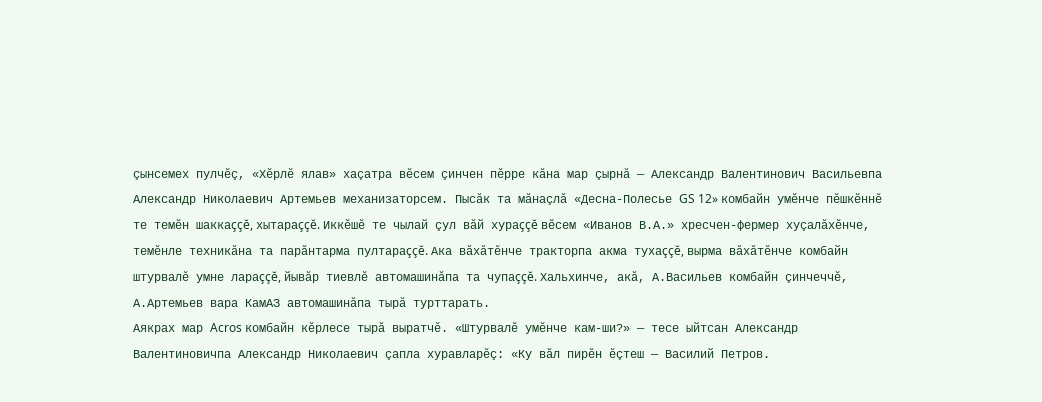çынсемех пулчĕç, «Хĕрлĕ ялав» хаçатра вĕсем çинчен пĕрре кăна мар çырнă — Александр Валентинович Васильевпа Александр Николаевич Артемьев механизаторсем. Пысăк та мăнаçлă «Десна-Полесье GS 12» комбайн умĕнче пĕшкĕннĕ те темĕн шаккаççĕ, хытараççĕ. Иккĕшĕ те чылай çул вăй хураççĕ вĕсем «Иванов В.А.» хресчен-фермер хуçалăхĕнче, темĕнле техникăна та парăнтарма пултараççĕ. Ака вăхăтĕнче тракторпа акма тухаççĕ, вырма вăхăтĕнче комбайн штурвалĕ умне лараççĕ, йывăр тиевлĕ автомашинăпа та чупаççĕ. Хальхинче, акă, А.Васильев комбайн çинчеччĕ, А.Артемьев вара КамАЗ автомашинăпа тырă турттарать.
Аякрах мар Acros комбайн кĕрлесе тырă выратчĕ. «Штурвалĕ умĕнче кам-ши?» — тесе ыйтсан Александр Валентиновичпа Александр Николаевич çапла хуравларĕç: «Ку вăл пирĕн ĕçтеш — Василий Петров.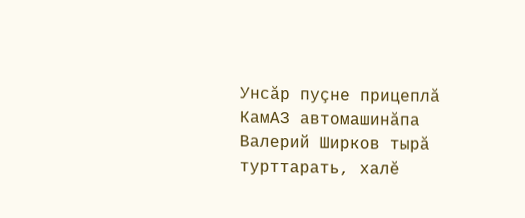Унсăр пуçне прицеплă КамАЗ автомашинăпа Валерий Ширков тырă турттарать, халĕ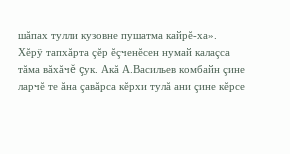шăпах тулли кузовне пушатма кайрĕ-ха».
Хĕрÿ тапхăрта çĕр ĕçченĕсен нумай калаçса тăма вăхăчĕ çук. Акă А.Васильев комбайн çине ларчĕ те ăна çавăрса кĕрхи тулă ани çине кĕрсе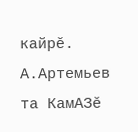кайрĕ. А.Артемьев та КамАЗĕ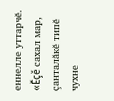еннелле уттарчĕ. «Ĕçĕ сахал мар, çанталăкĕ типĕ чухне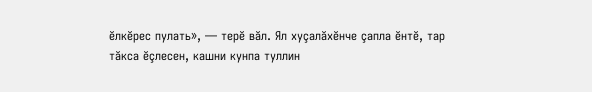ĕлкĕрес пулать», — терĕ вăл. Ял хуçалăхĕнче çапла ĕнтĕ, тар тăкса ĕçлесен, кашни кунпа туллин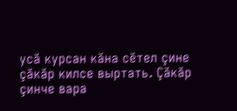усă курсан кăна сĕтел çине çăкăр килсе выртать. Çăкăр çинче вара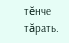тĕнче тăрать.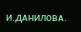И.ДАНИЛОВА.